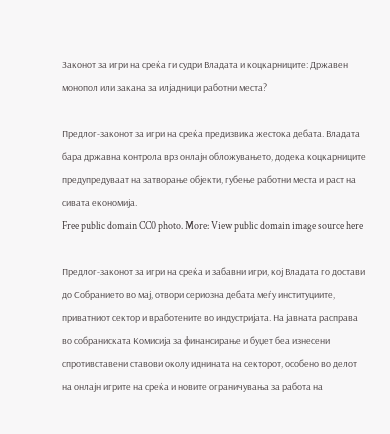Законот за игри на среќа ги судри Владата и коцкарниците: Државен монопол или закана за илјадници работни места?

Предлог-законот за игри на среќа предизвика жестока дебата. Владата бара државна контрола врз онлајн обложувањето, додека коцкарниците предупредуваат на затворање објекти, губење работни места и раст на сивата економија.
Free public domain CC0 photo. More: View public domain image source here

Предлог-законот за игри на среќа и забавни игри, кој Владата го достави до Собранието во мај, отвори сериозна дебата меѓу институциите, приватниот сектор и вработените во индустријата. На јавната расправа во собраниската Комисија за финансирање и буџет беа изнесени спротивставени ставови околу иднината на секторот, особено во делот на онлајн игрите на среќа и новите ограничувања за работа на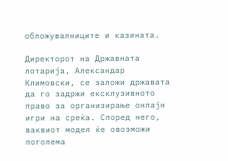обложувалниците и казината.

Директорот на Државната лотарија, Александар Климовски, се заложи државата да го задржи ексклузивното право за организирање онлајн игри на среќа. Според него, ваквиот модел ќе овозможи поголема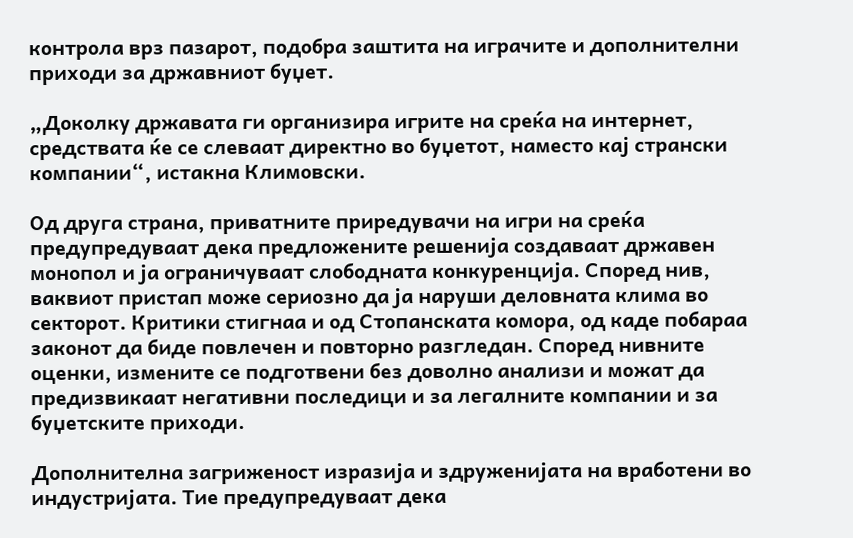контрола врз пазарот, подобра заштита на играчите и дополнителни приходи за државниот буџет.

„Доколку државата ги организира игрите на среќа на интернет, средствата ќе се слеваат директно во буџетот, наместо кај странски компании“, истакна Климовски.

Од друга страна, приватните приредувачи на игри на среќа предупредуваат дека предложените решенија создаваат државен монопол и ја ограничуваат слободната конкуренција. Според нив, ваквиот пристап може сериозно да ја наруши деловната клима во секторот. Критики стигнаа и од Стопанската комора, од каде побараа законот да биде повлечен и повторно разгледан. Според нивните оценки, измените се подготвени без доволно анализи и можат да предизвикаат негативни последици и за легалните компании и за буџетските приходи.

Дополнителна загриженост изразија и здруженијата на вработени во индустријата. Тие предупредуваат дека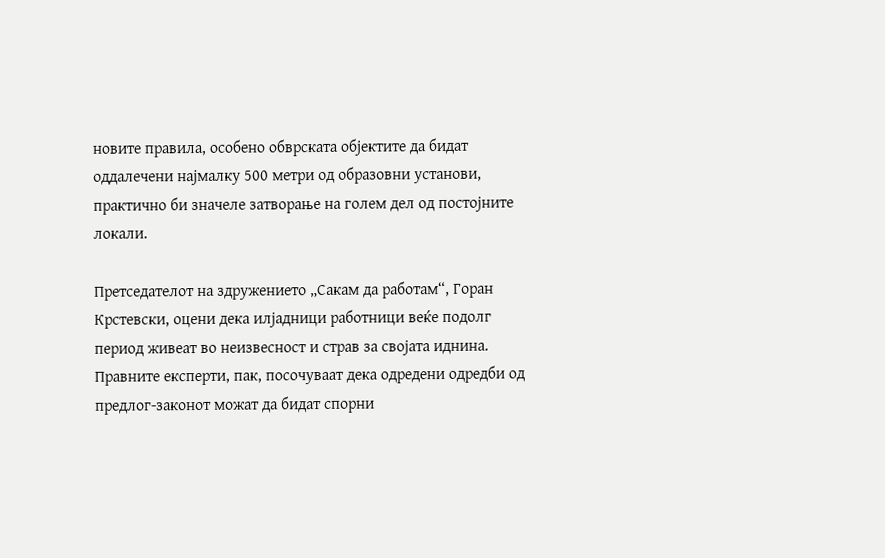новите правила, особено обврската објектите да бидат оддалечени најмалку 500 метри од образовни установи, практично би значеле затворање на голем дел од постојните локали.

Претседателот на здружението „Сакам да работам“, Горан Крстевски, оцени дека илјадници работници веќе подолг период живеат во неизвесност и страв за својата иднина. Правните експерти, пак, посочуваат дека одредени одредби од предлог-законот можат да бидат спорни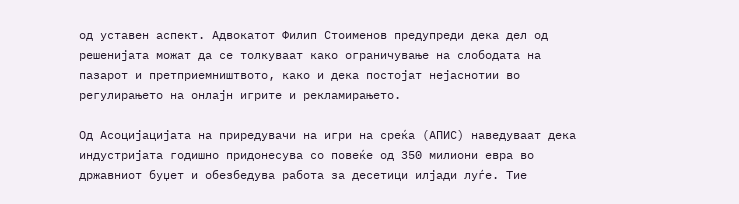од уставен аспект. Адвокатот Филип Стоименов предупреди дека дел од решенијата можат да се толкуваат како ограничување на слободата на пазарот и претприемништвото, како и дека постојат нејаснотии во регулирањето на онлајн игрите и рекламирањето.

Од Асоцијацијата на приредувачи на игри на среќа (АПИС) наведуваат дека индустријата годишно придонесува со повеќе од 350 милиони евра во државниот буџет и обезбедува работа за десетици илјади луѓе. Тие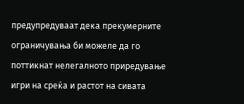предупредуваат дека прекумерните ограничувања би можеле да го поттикнат нелегалното приредување игри на среќа и растот на сивата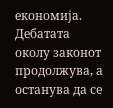економија. Дебатата околу законот продолжува, а останува да се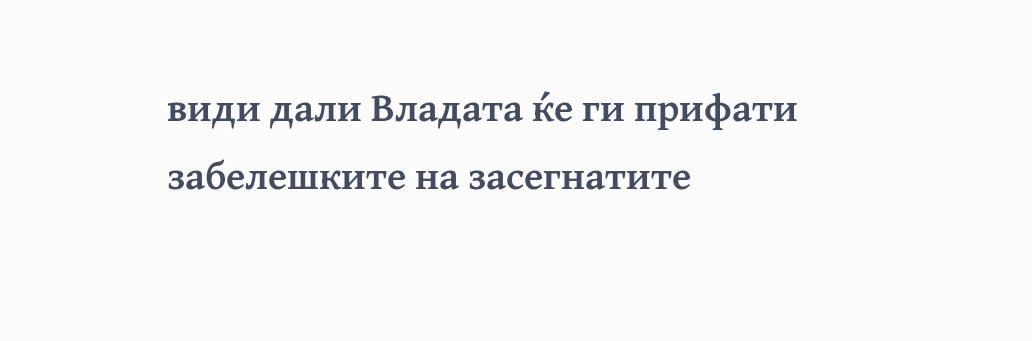види дали Владата ќе ги прифати забелешките на засегнатите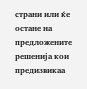страни или ќе остане на предложените решенија кои предизвикаа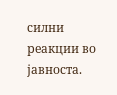силни реакции во јавноста.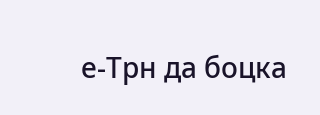е-Трн да боцка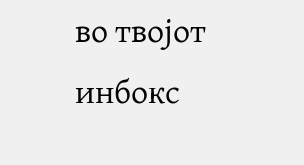во твојот инбокс